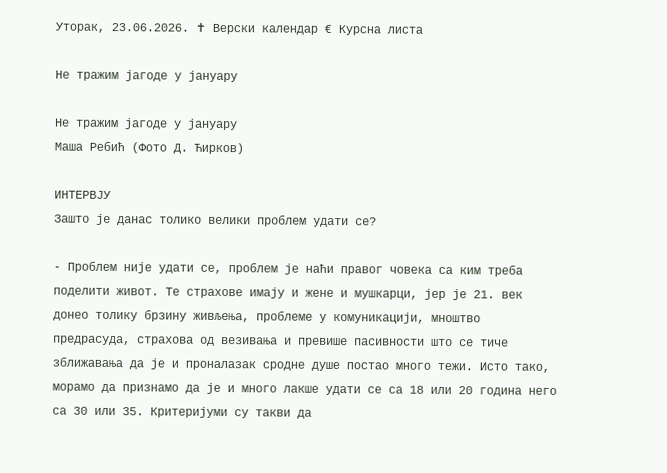Уторак, 23.06.2026. ✝ Верски календар € Курсна листа

Не тражим јагоде у јануару

Не тражим јагоде у јануару
Маша Ребић (Фото Д. Ћирков)

ИНТЕРВЈУ
Зашто је данас толико велики проблем удати се?

- Проблем није удати се, проблем је наћи правог човека са ким треба поделити живот. Те страхове имају и жене и мушкарци, јер је 21. век донео толику брзину живљења, проблеме у комуникацији, мноштво предрасуда, страхова од везивања и превише пасивности што се тиче зближавања да је и проналазак сродне душе постао много тежи. Исто тако, морамо да признамо да је и много лакше удати се са 18 или 20 година него са 30 или 35. Критеријуми су такви да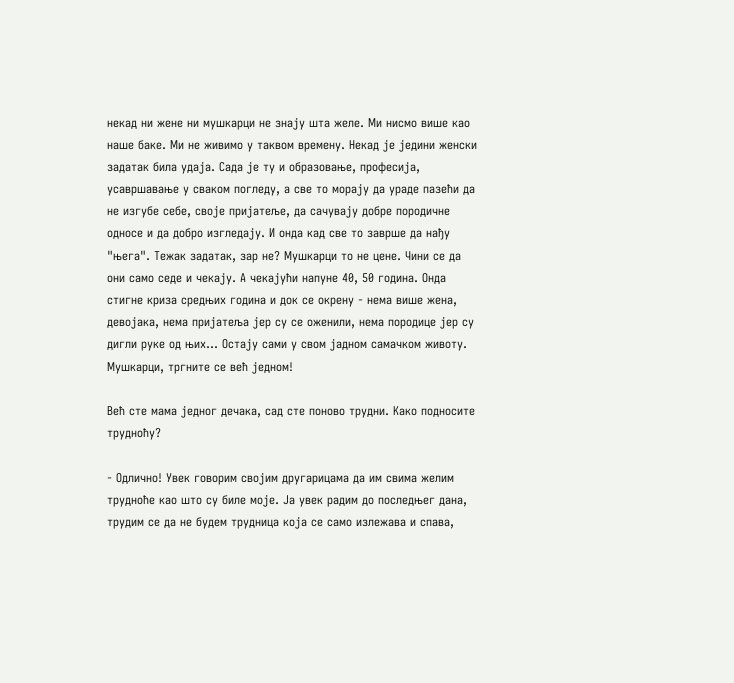некад ни жене ни мушкарци не знају шта желе. Ми нисмо више као наше баке. Ми не живимо у таквом времену. Некад је једини женски задатак била удаја. Сада је ту и образовање, професија, усавршавање у сваком погледу, а све то морају да ураде пазећи да не изгубе себе, своје пријатеље, да сачувају добре породичне односе и да добро изгледају. И онда кад све то заврше да нађу "њега". Тежак задатак, зар не? Мушкарци то не цене. Чини се да они само седе и чекају. А чекајући напуне 40, 50 година. Онда стигне криза средњих година и док се окрену - нема више жена, девојака, нема пријатеља јер су се оженили, нема породице јер су дигли руке од њих... Остају сами у свом јадном самачком животу. Мушкарци, тргните се већ једном!

Већ сте мама једног дечака, сад сте поново трудни. Како подносите трудноћу?

- Одлично! Увек говорим својим другарицама да им свима желим трудноће као што су биле моје. Ја увек радим до последњег дана, трудим се да не будем трудница која се само излежава и спава,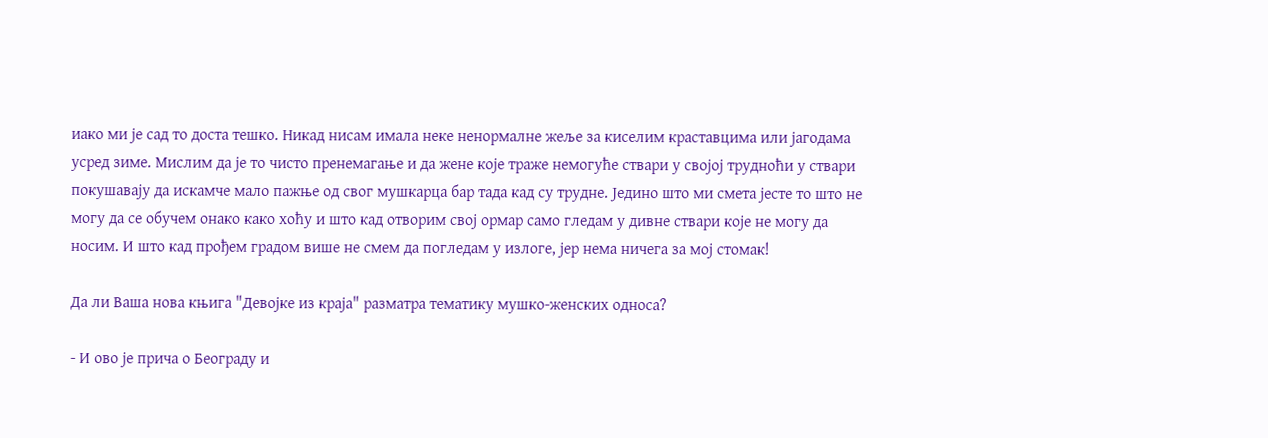иако ми је сад то доста тешко. Никад нисам имала неке ненормалне жеље за киселим краставцима или јагодама усред зиме. Мислим да је то чисто пренемагање и да жене које траже немогуће ствари у својој трудноћи у ствари покушавају да искамче мало пажње од свог мушкарца бар тада кад су трудне. Једино што ми смета јесте то што не могу да се обучем онако како хоћу и што кад отворим свој ормар само гледам у дивне ствари које не могу да носим. И што кад прођем градом више не смем да погледам у излоге, јер нема ничега за мој стомак!

Да ли Ваша нова књига "Девојке из краја" разматра тематику мушко-женских односа?

- И ово је прича о Београду и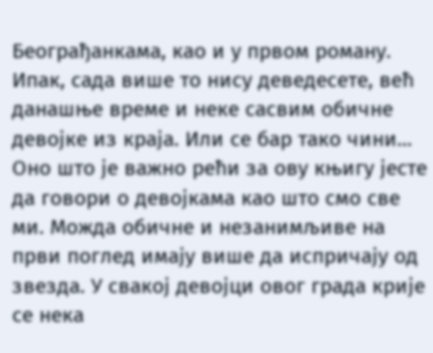Београђанкама, као и у првом роману. Ипак, сада више то нису деведесете, већ данашње време и неке сасвим обичне девојке из краја. Или се бар тако чини... Оно што је важно рећи за ову књигу јесте да говори о девојкама као што смо све ми. Можда обичне и незанимљиве на први поглед имају више да испричају од звезда. У свакој девојци овог града крије се нека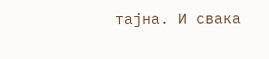тајна. И свака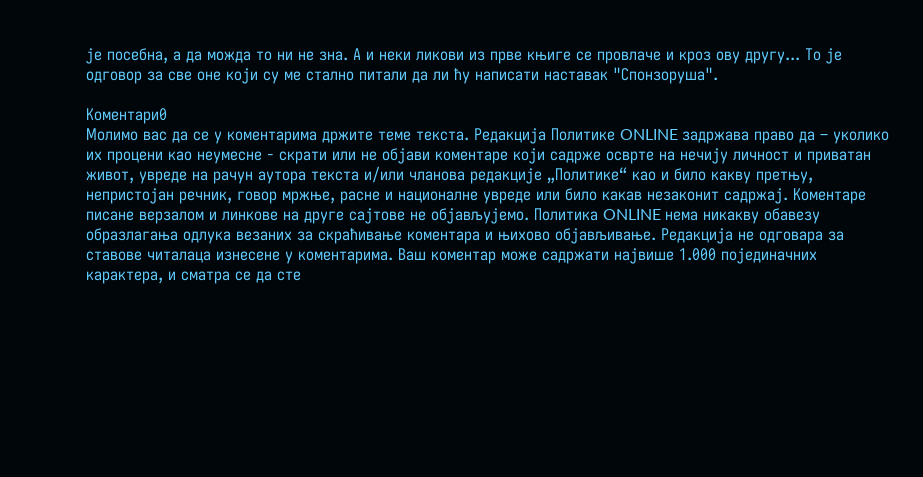је посебна, а да можда то ни не зна. А и неки ликови из прве књиге се провлаче и кроз ову другу... То је одговор за све оне који су ме стално питали да ли ћу написати наставак "Спонзоруша".

Коментари0
Молимо вас да се у коментарима држите теме текста. Редакција Политике ONLINE задржава право да – уколико их процени као неумесне - скрати или не објави коментаре који садрже осврте на нечију личност и приватан живот, увреде на рачун аутора текста и/или чланова редакције „Политике“ као и било какву претњу, непристојан речник, говор мржње, расне и националне увреде или било какав незаконит садржај. Коментаре писане верзалом и линкове на друге сајтове не објављујемо. Политика ONLINE нема никакву обавезу образлагања одлука везаних за скраћивање коментара и њихово објављивање. Редакција не одговара за ставове читалаца изнесене у коментарима. Ваш коментар може садржати највише 1.000 појединачних карактера, и сматра се да сте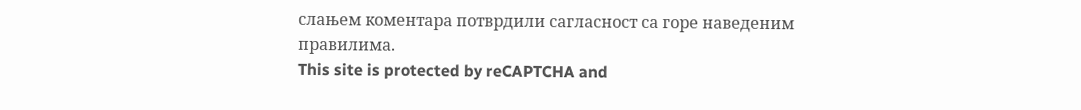слањем коментара потврдили сагласност са горе наведеним правилима.
This site is protected by reCAPTCHA and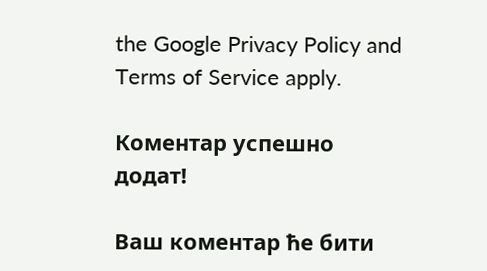the Google Privacy Policy and Terms of Service apply.

Комeнтар успeшно додат!

Ваш комeнтар ћe бити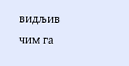видљив чим га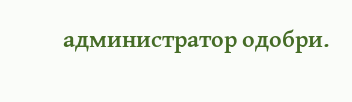администратор одобри.